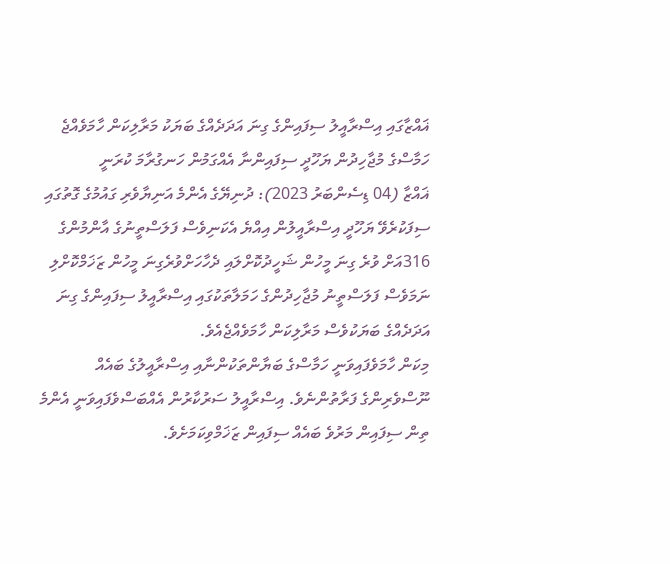ޣައްޒާގައި އިސްރާއީލު ސިފައިންގެ ގިނަ އަދަދެއްގެ ބަޔަކު މަރާލިކަން ހާމަވެއްޖެ
ހަމާސްގެ މުޖާހިދުން ޔަހޫދީ ސިފައިންނާ އެއްގަމުން ހަނގުރާމަ ކުރަނީ
ޣައްޒާ (04 ޑިސެންބަރު 2023): ދުނިޔޭގެ އެންމެ އަނިޔާވެރި ގައުމުގެ ގޮތުގައި ސިފަކުރެވޭ ޔަހޫދީ އިސްރާއީލުން އިއްޔެ އެކަނިވެސް ފަލަސްތީނުގެ އާންމުންގެ 316އަށް ވުރެ ގިނަ މީހުން ޝަހީދުކޮށްލައި ދެހާހަށްވުރެގިނަ މީހުން ޒަޚަމްކޮށްލި ނަމަވެސް ފަލަސްތީނު މުޖާހިދުންގެ ހަމަލާތަކުގައި އިސްރާއީލު ސިފައިންގެ ގިނަ އަދަދެއްގެ ބަޔަކުވެސް މަރާލިކަން ހާމަވެއްޖެއެވެ.
މިކަން ހާމަވެފައިވަނީ ހަމާސްގެ ބަޔާންތަކުންނާއި އިސްރާއީލުގެ ބައެއް ނޫސްވެރިންގެ ފަރާތުންނެވެ. އިސްރާއީލު ސަރުކާރުން އެއްބަސްވެފައިވަނީ އެންމެ ތިން ސިފައިން މަރުވެ ބައެއް ސިފައިން ޒަޚަމްވިކަމަށެވެ.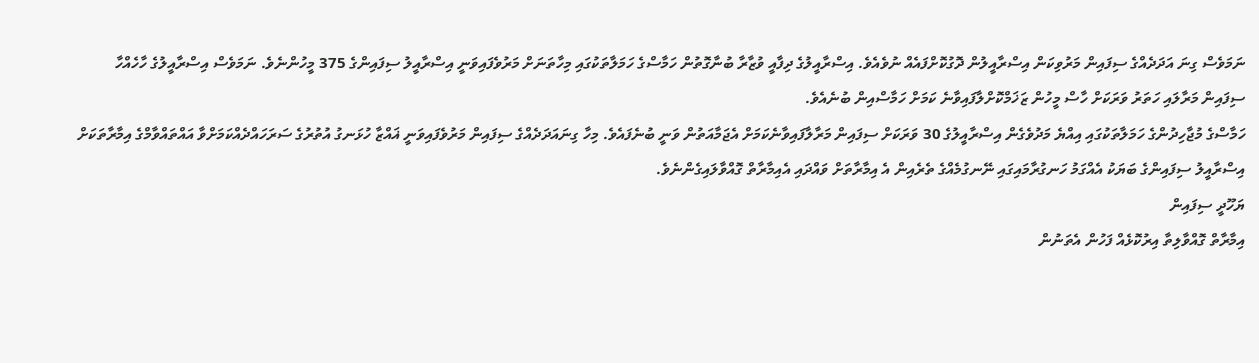ނަމަވެސް ގިނަ އަދަދެއްގެ ސިފައިން މަރުވިކަން އިސްރާއީލުން ދޮގުކޮށްފައެއް ނުވެއެވެ. އިސްރާއީލުގެ ދިފާއީ ވުޒާރާ ބުނާގޮތުން ހަމާސްގެ ހަމަލާތަކުގައި މިހާތަނަށް މަރުވެފައިވަނީ އިސްރާއީލު ސިފައިންގެ 375 މީހުންނެވެ. ނަމަވެސް އިސްރާއީލުގެ ހާހެއްހާ ސިފައިން މަރާލައި ހަތަރު ވަރަކަށް ހާސް މީހުން ޒަޚަމްކޮށްލާފައިވާނެ ކަމަށް ހަމާސްއިން ބުނެއެވެ.
ހަމާސްގެ މުޖާހިދުންގެ ހަމަލާތަކުގައި އިއްޔެ މަދުވެގެން އިސްރާއީލުގެ 30 ވަރަކަށް ސިފައިން މަރާލާފައިވާނެކަމަށް އެޖަމާއަތުން ވަނީ ބުނެފައެވެ. މިހާ ގިނައަދަދެއްގެ ސިފައިން މަރުވެފައިވަނީ ޣައްޒާ ހުޅަނގު އުތުރުގެ ސަރަހައްދެއްކަމަށްވާ އައްތައްވާމްގެ އިމާރާތަކަށް އިސްރާއީލު ސިފައިންގެ ބަޔަކު އެއްގަމު ހަނގުރާމައިގައި ނޭނގުމެއްގެ ތެރެއިން އެ އިމާރާތަށް ވައްދައި އެއިމާރާތް ގޮއްވާލައިގެންނެވެ.
ޔަހޫދީ ސިފައިން
އިމާރާތް ގޮއްވާލިތާ އިރުކޮޅެއް ފަހުން އެތަނުން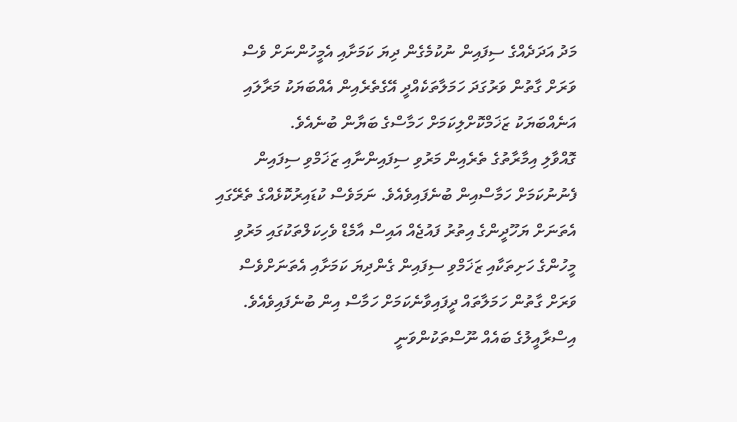މަދު އަދަދެއްގެ ސިފައިން ނުކުމެގެން ދިޔަ ކަމަށާއި އެމީހުންނަށް ވެސް ވަރަށް ގާތުން ވަރުގަދަ ހަމަލާތަކެއްދީ އޭގެތެރެއިން އެއްބަޔަކު މަރާލައި އަނެއްބަޔަކު ޒަޚަމްކޮށްލިކަމަށް ހަމާސްގެ ބަޔާން ބުނެއެވެ.
ގޮއްވާލި އިމާރާތުގެ ތެރެއިން މަރުވި ސިފައިންނާއި ޒަޚަމްވި ސިފައިން ފެނުނުކަމަށް ހަމާސްއިން ބުނެފައިވެއެވެ. ނަމަވެސް ކުޑައިރުކޮޅެއްގެ ތެރޭގައި އެތަނަށް ޔަހޫދީންގެ އިތުރު ފައުޖެއް އައިސް އާމެޑް ވެހިކަލްތަކުގައި މަރުވި މީހުންގެ ހަށިތަކާއި ޒަޚަމްވި ސިފައިން ގެންދިޔަ ކަމަށާއި އެތަނަށްވެސް ވަރަށް ގާތުން ހަމަލާތައް ދީފައިވާނެކަމަށް ހަމާސް އިން ބުނެފައިވެއެވެ.
އިސްރާއީލުގެ ބައެއް ނޫސްތަކުންވަނީ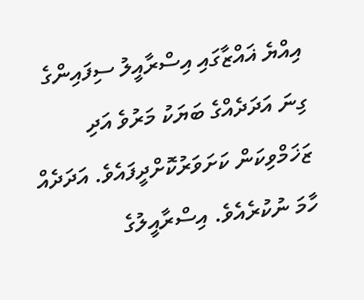އިއްޔެ ޣައްޒާގައި އިސްރާއީލު ސިފައިންގެ ގިނަ އަދަދެއްގެ ބަޔަކު މަރުވެ އަދި ޒަޚަމްވިކަން ކަށަވަރުކޮށްދީފައެވެ. އަދަދެއް ހާމަ ނުކުރެއެވެ. އިސްރާއީލުގެ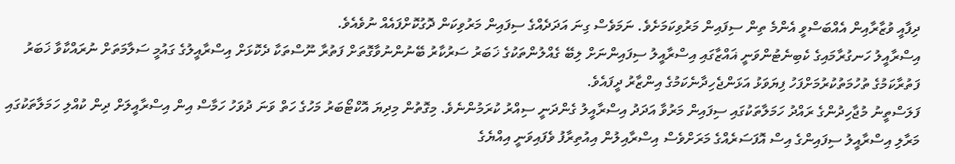ދިފާއީ ވުޒާރާއިން އެއްބަސްވީ އެންމެ ތިން ސިފައިން މަރުވިކަމަށެވެ. ނަމަވެސް ގިނަ އަދަދެއްގެ ސިފައިން މަރުވިކަން ދޮގުކޮށްފައެއް ނުވެއެވެ.
އިސްރާއީލު ހަނގުރާމައިގެ ކެބިނެޓުންވަނީ ޣައްޒާގައި އިސްރާއީލު ސިފައިންނަށް ލިބޭ ގެއްލުންތަކުގެ ޚަބަރު ސަރުކާރު ބޭނުންނުވާގޮތަށް ފަތުރާ ނޫސްތަކާ ދެކޮޅަށް އިސްރާއީލުގެ ގައުމީ ސަލާމަތަށް ނުރައްކާވާ ޚަބަރު ފަތުރާކަމުގެ ތުހުމަތުކުރުމަށްފަހު ފިޔަވަޅު އަޅަންޖެހިދާނެކަމުގެ އިންޒާރު ދީފައެވެ.
ފަލަސްތީނު މުޖާހިދުންގެ ރައްދު ހަމަލާތަކުގައި ސިފައިން މަރުވާ އަދަދު އިސްރާއީލު ގެންދަނީ ސިއްރު ކުރަމުންނެވެ. މިގޮތުން މިދިޔަ އޮކްޓޯބަރު މަހުގެ ހަތް ވަނަ ދުވަހު ހަމާސް އިން އިސްރާއީލަށް ދިން ކުއްލި ހަމަލާތަކުގައި މަރާލި އިސްރާއީލު ސިފައިންގެ އިސް އޮފަސަރެއްގެ މަރަށްވެސް އިސްރާއިލުން އިއުތިރާފު ވެފައިވަނީ އިއްޔެގެ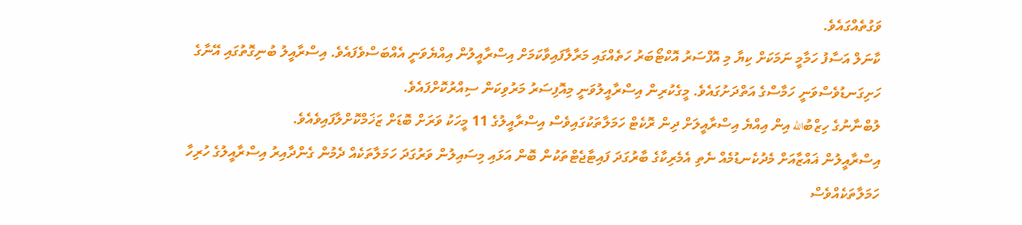ވަގުތެއްގައެވެ.
ކާނަލް އަސާފު ހަމާމީ ނަމަކަށް ކިޔާ މި އޮފްސަރު އޮކްޓޯބަރު ހަތެއްގައި މަރާލާފައިވާކަމަށް އިސްރާއީލުން އިއްޔެވަނީ އެއްބަސްވެފައެވެ. އިސްރާއީލު ބުނިގޮތުގައި އޭނާގެ ހަށިގަނޑުވެސްވަނީ ހަމާސްގެ އަތްދަށުގައެވެ. މީގެކުރިން އިސްރާއީލުވަނީ މިއޮފިސަރު މަރުވިކަން ސިއްރުކޮށްފައެވެ.
ލުބްނާނުގެ ހިޒްބުالله އިން އިއްޔެ އިސްރާއީލަށް ދިން ރޮކެޓް ހަމަލާތަކުގައިވެސް އިސްރާއީލުގެ 11 މީހަކު ވަރަށް ބޮޑަށް ޒަޚަމްކޮށްލާފައިވެއެވެ.
އިސްރާއީލުން ޣައްޒާއަށް މެދުކެނޑުމެއް ނެތި އެމެރިކާގެ ބާރުގަދަ ފައިޓާޖެޓްތަކުން ބޮން އަޅައި މިސައިލުން ވަރުގަދަ ހަމަލާތަކެއް ދެމުން ގެންދާއިރު އިސްރާއީލުގެ ހުރިހާ ހަމަލާތަކެއްވެސް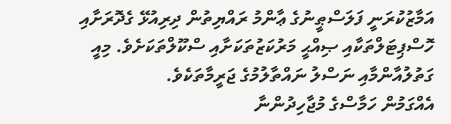އަމާޒުކުރަނީ ފަލަސްޠީނުގެ ޢާންމު ރައްޔިތުން ދިރިއުޅޭ ގެދޮރަށާއި ހޮސްޕިޓަލްތަކާއި ޞިއްޙީ މަރުކަޒުތަކަށާއި ސްކޫލްތަކަށެވެ. މިއީ ގަތުލުއާންމާއި ނަސްލު ނައްތާލުމުގެ ޖަރީމާތަކެވެ.
އެއްގަމުން ހަމާސްގެ މުޖާހިދުންނާ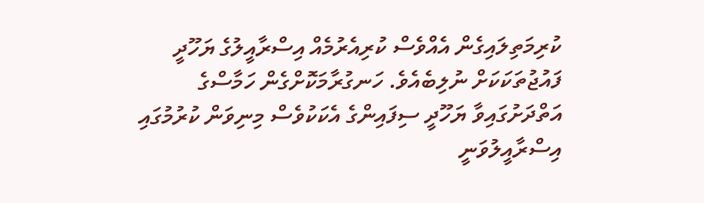ކުރިމަތިލައިގެން އެއްވެސް ކުރިއެރުމެއް އިސްރާއީލުގެ ޔަހޫދީ ފައުޖުތަކަކަށް ނުލިބެއެވެ. ހަނގުރާމަކޮށްގެން ހަމާސްގެ އަތްދަށުގައިވާ ޔަހޫދީ ސިފައިންގެ އެކަކުވެސް މިނިވަން ކުރުމުގައި އިސްރާއީލުވަނީ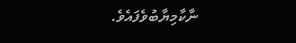ނާކާމިޔާބުވެފައެވެ.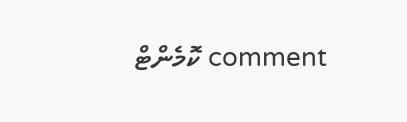comment ކޮމެންޓް